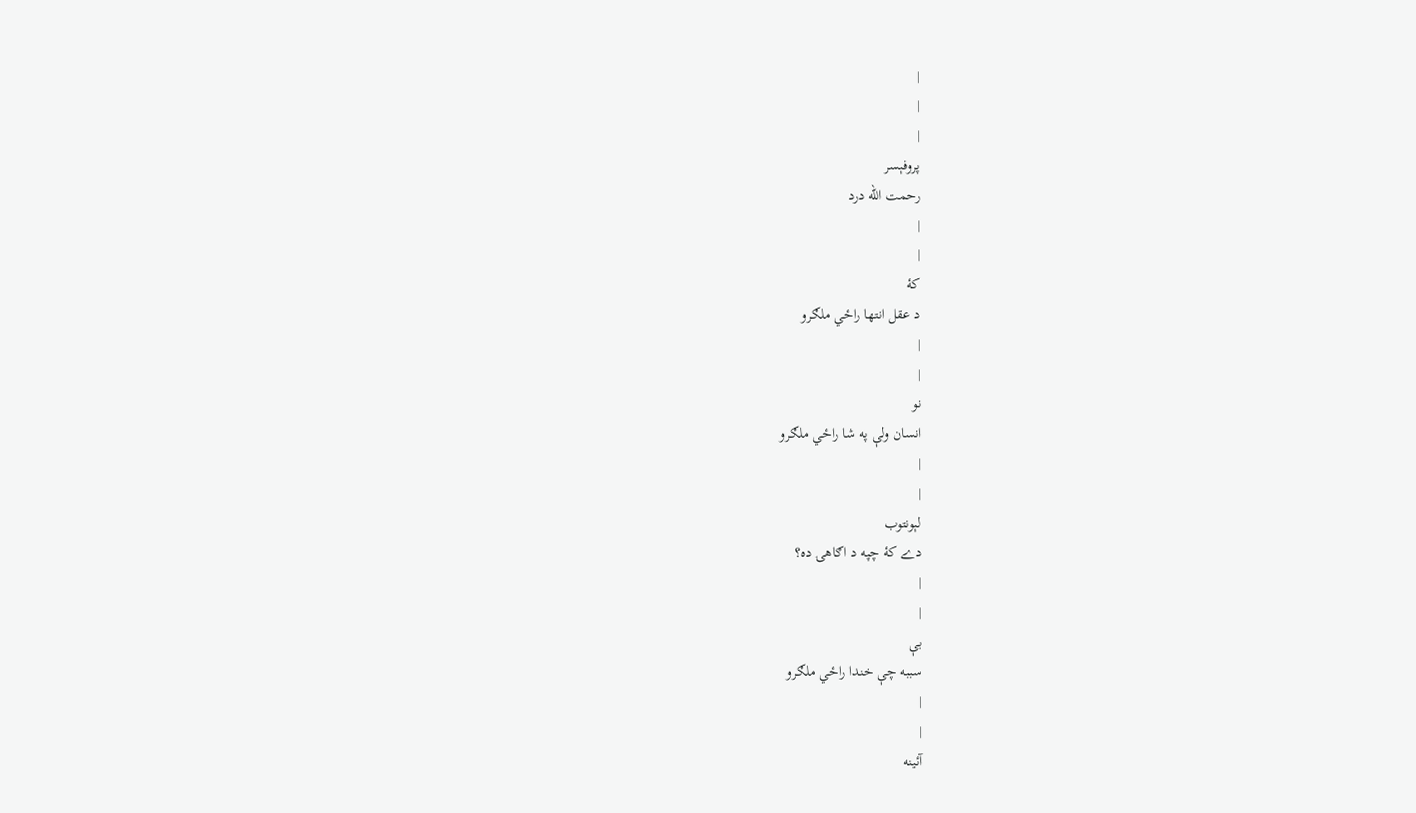|
|
|
پروفېسر
رحمت الله درد
|
|
کۀ
د عقل انتها راځي ملګرو
|
|
نو
انسان ولې په شا راځي ملګرو
|
|
لېونتوب
دے کۀ چپه د اګاهۍ ده؟
|
|
بې
سببه چې خندا راځي ملګرو
|
|
آئينه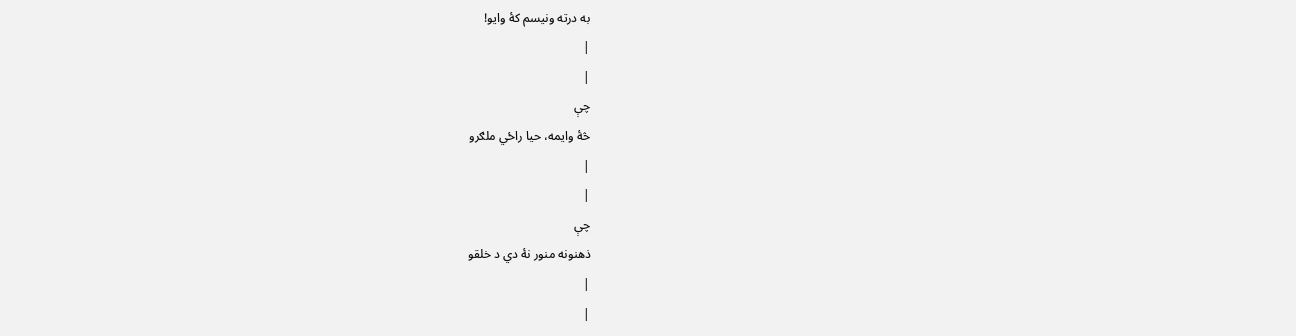به درته ونيسم کۀ وايو!
|
|
چې
څۀ وايمه، حيا راځي ملګرو
|
|
چې
ذهنونه منور نۀ دي د خلقو
|
|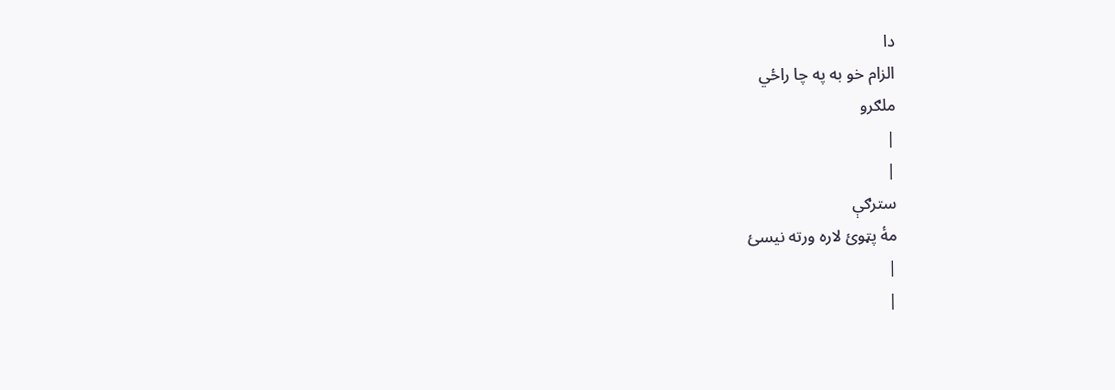دا
الزام خو به په چا راځي
ملګرو
|
|
سترګې
مۀ پټوئ لاره ورته نيسئ
|
|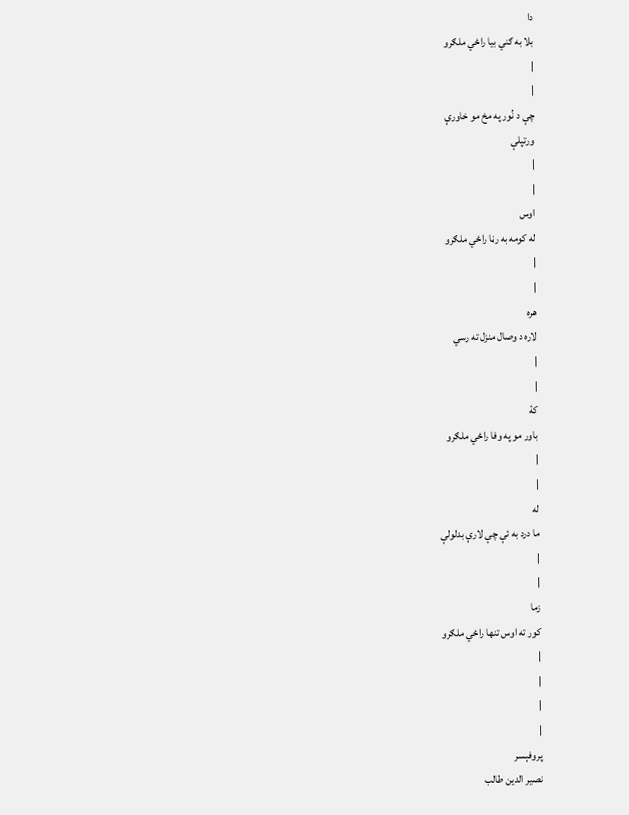دا
بلا به ګني بيا راځي ملګرو
|
|
چې د نُور په مخ مو خاورې
ورتپلې
|
|
اوس
له کومه به رڼا راځي ملګرو
|
|
هره
لاره د وصال منزل ته رسي
|
|
کۀ
باور مو په وفا راځي ملګرو
|
|
له
ما درد به ئې چې لارې بدلولې
|
|
زما
کور ته اوس تنها راځي ملګرو
|
|
|
|
پروفېسر
نصير الدين طالب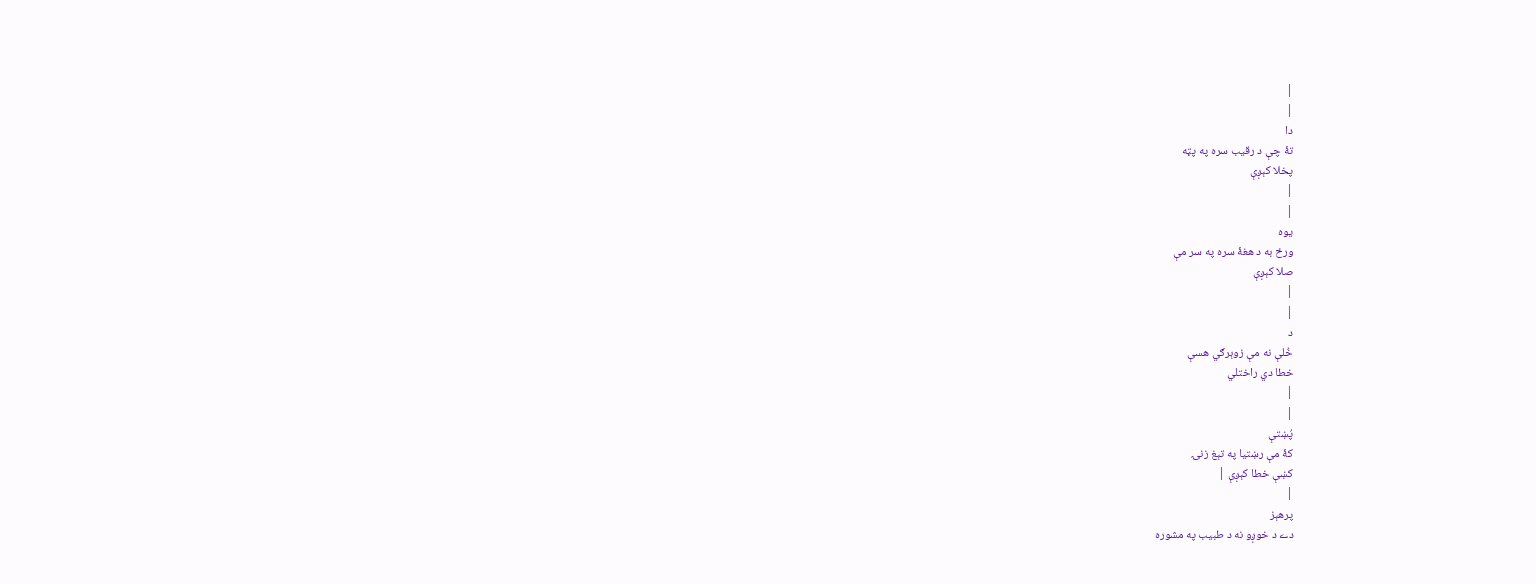|
|
دا
تۀ چې د رقيب سره په پټه
پخلا کېږې
|
|
يوه
ورځ به د هغۀ سره په سر مې
صلا کېږې
|
|
د
خُلې نه مې زوېرګي هسې
خطا دي راختلي
|
|
پُښتې
کۀ مې رښتيا په تېغ زنۍ
کښې خطا کېږې |
|
پرهېز
دے د خوږو نه د طبيب په مشوره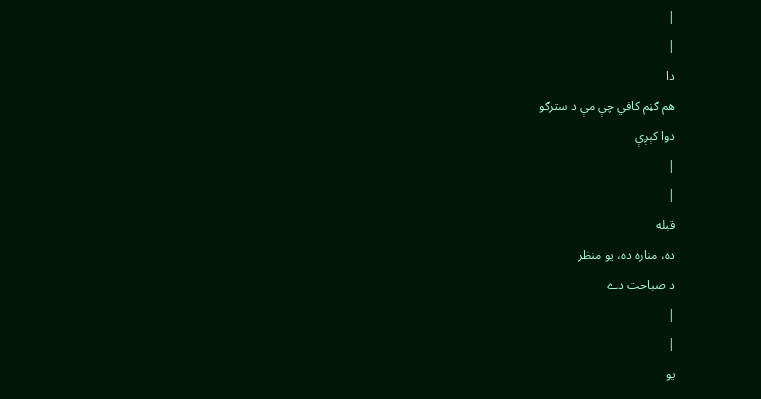|
|
دا
هم ګڼم کافي چې مې د سترګو
دوا کېږې
|
|
قبله
ده، مناره ده، يو منظر
د صباحت دے
|
|
يو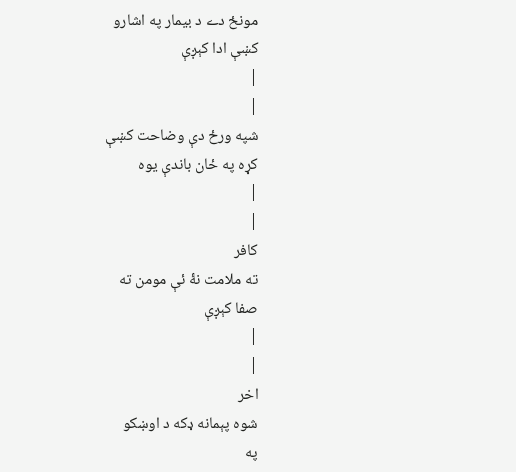مونځ دے د بيمار په اشارو
کښې ادا کېږې
|
|
شپه ورځ دې وضاحت کښې
کړه په ځان باندې يوه
|
|
کافر
ته ملامت نۀ ئې مومن ته
صفا کېږې
|
|
اخر
شوه پېمانه ډکه د اوښکو
په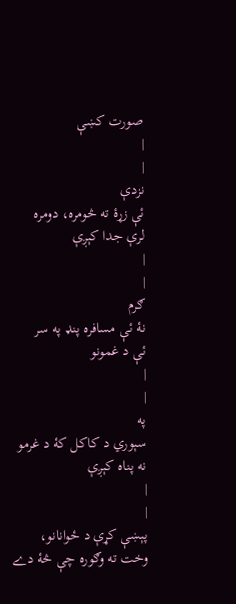صورت کښې
|
|
نزدې
ئې زړۀ ته څومره، دومره
لرې جدا کېږې
|
|
ګرم
نۀ ئې مسافره پنډ په سر
ئې د غمونو
|
|
په
سېوري د کاکل کۀ د غرمو
نه پناه کېږې
|
|
پېښې کړې د ځوانانو،
وخت ته وګوره چې څۀ دے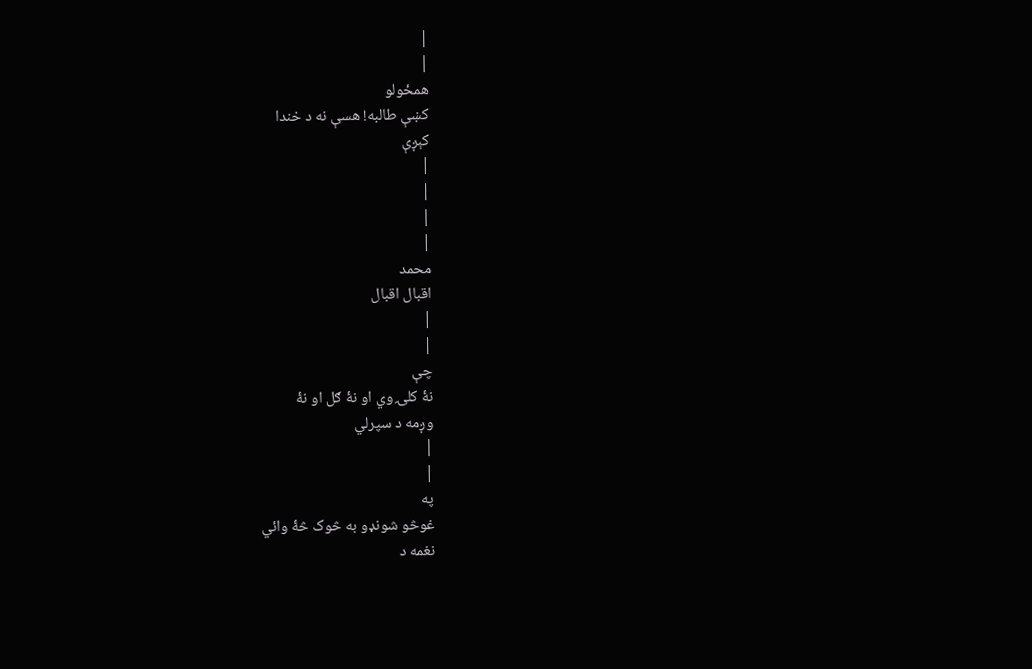|
|
همځولو
کښې طالبه! هسې نه د خندا
کېږې
|
|
|
|
محمد
اقبال اقبال
|
|
چې
نۀ کلۍ وي او نۀ ګل او نۀ
وږمه د سپرلي
|
|
په
غوڅو شونډو به څوک څۀ وائي
نغمه د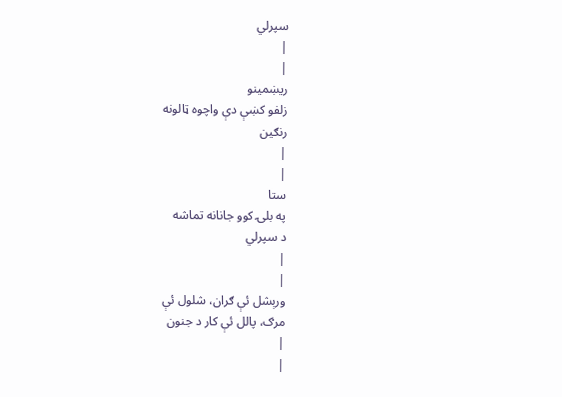سپرلي
|
|
ريښمينو
زلفو کښې دې واچوه ټالونه
رنګين
|
|
ستا
په بلۍ کوو جانانه تماشه
د سپرلي
|
|
ورېشل ئې ګران، شلول ئې
مرګ، پالل ئې کار د جنون
|
|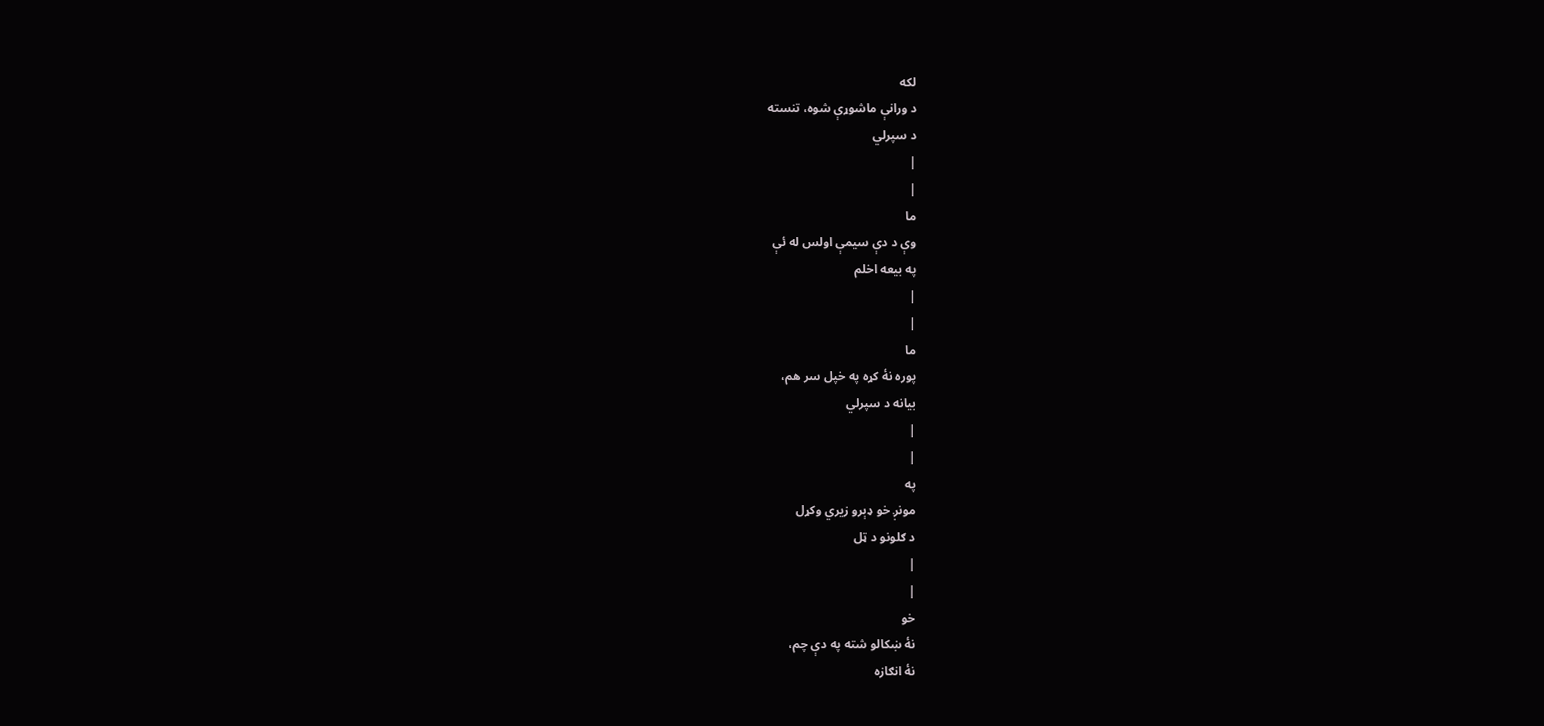لکه
د ورانې ماشوړې شوه، تنسته
د سپرلي
|
|
ما
وې د دې سيمې اولس له ئې
په بيعه اخلم
|
|
ما
پوره نۀ کړه په خپل سر هم،
بيانه د سپرلي
|
|
په
مونږ خو ډېرو زيري وکړل
د ګلونو د ټل
|
|
خو
نۀ ښکالو شته په دې چم،
نۀ انګازه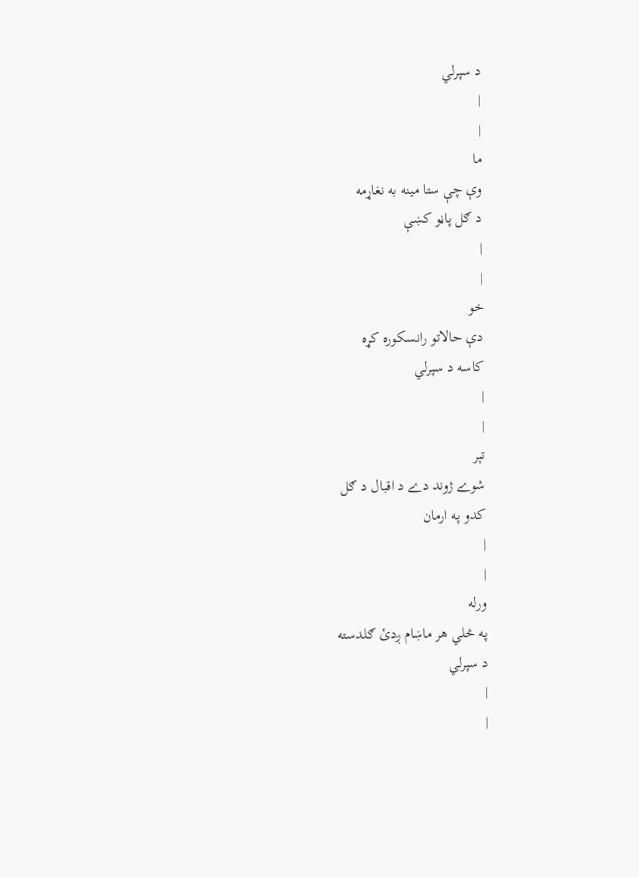د سپرلي
|
|
ما
وې چې ستا مينه به نغاړمه
د ګل پاڼو کښې
|
|
خو
دې حالاتو رانسکوره کړه
کاسه د سپرلي
|
|
تېر
شوے ژوند دے د اقبال د ګل
کدو په ارمان
|
|
ورله
په څلي هر ماښام ږدئ ګلدسته
د سپرلي
|
|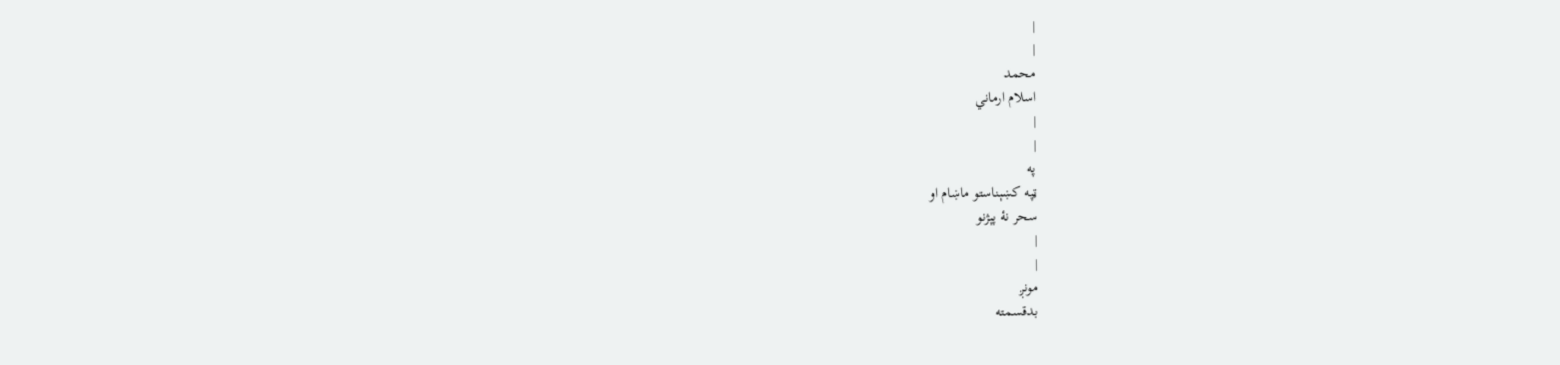|
|
محمد
اسلام ارماني
|
|
په
ټپه کښېناستو ماښام او
سحر نۀ پېژنو
|
|
مونږ
بدقسمته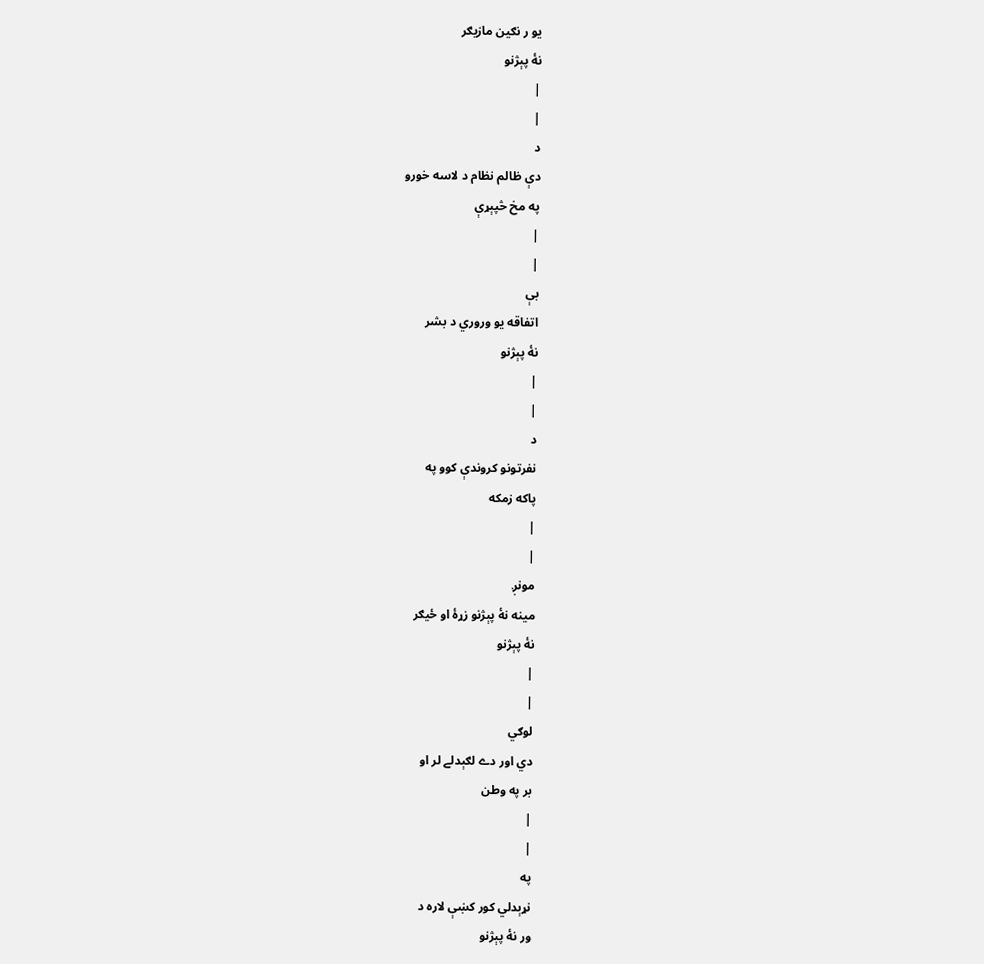يو ر نګين مازيګر
نۀ پېژنو
|
|
د
دې ظالم نظام د لاسه خورو
په مخ څپېړې
|
|
بې
اتفاقه يو وروري د بشر
نۀ پېژنو
|
|
د
نفرتونو کروندې کوو په
پاکه زمکه
|
|
مونږ
مينه نۀ پېژنو زړۀ او ځيګر
نۀ پېژنو
|
|
لوګي
دي اور دے لګېدلے لر او
بر په وطن
|
|
په
نړېدلي کور کښې لاره د
ور نۀ پېژنو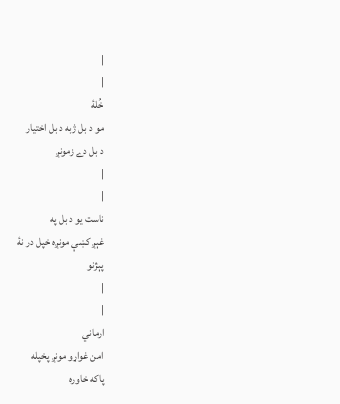|
|
خُلۀ
مو د بل ژبه د بل اختيار
د بل دے زمونږ
|
|
ناست يو د بل په
غېږ کښې مونږه خپل در نۀ
پېژنو
|
|
ارماني
امن غواړو مونږ پخپله
پاکه خاوره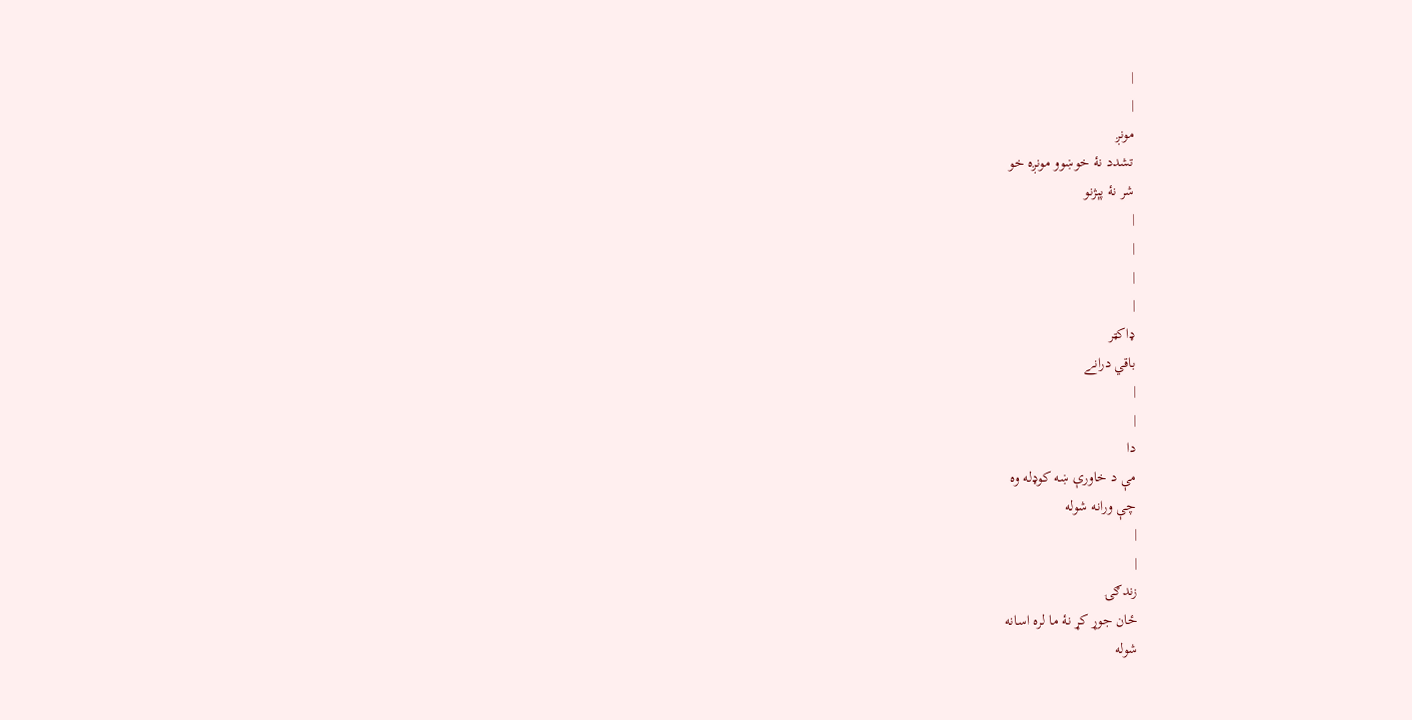|
|
مونږ
تشدد نۀ خوښوو مونږه خو
شر نۀ پېژنو
|
|
|
|
ډاکټر
باقي درانے
|
|
دا
مې د خاورې ښه کوډله وه
چې ورانه شوله
|
|
زندګۍ
ځان جوړ کړ نۀ ما لره اسانه
شوله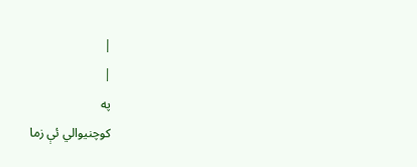|
|
په
کوچنيوالي ئې زما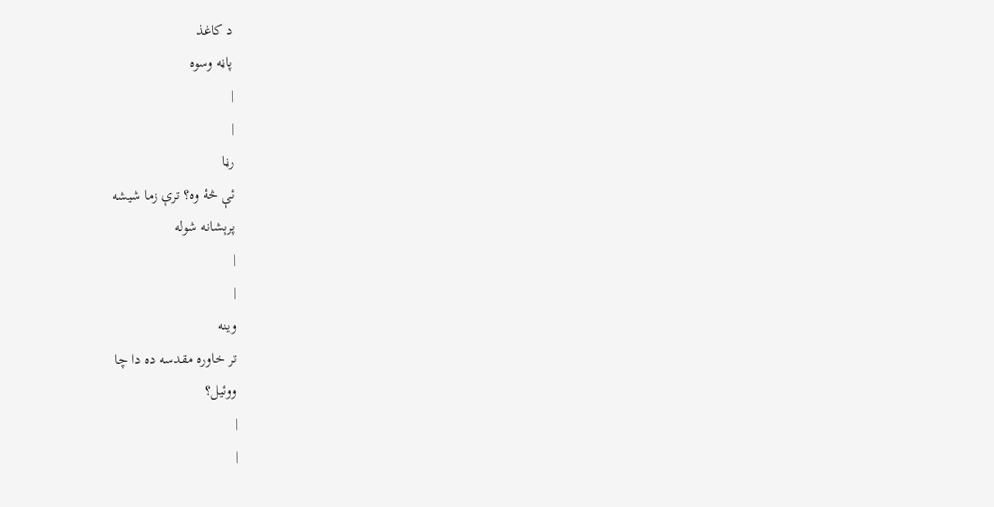د کاغذ
پاڼه وسوه
|
|
رڼا
ئې څۀ وه؟ ترې زما شيشه
پرېشانه شوله
|
|
وينه
تر خاوره مقدسه ده دا چا
ووئيل؟
|
|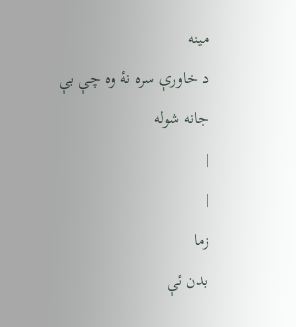مينه
د خاورې سره نۀ وه چې بې
جانه شوله
|
|
زما
بدن ئې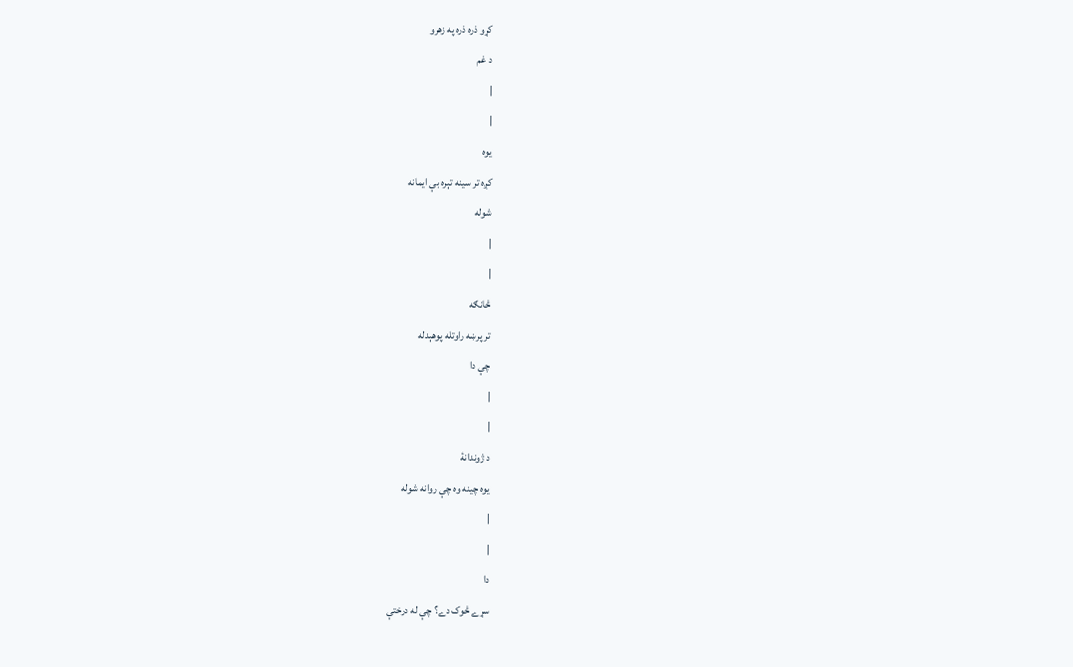کړو ذره ذره په زهرو
د غم
|
|
يوه
کږه تر سينه تېره بې ايمانه
شوله
|
|
څانګه
تر پرښه راوتله پوهېدله
چې دا
|
|
د ژوندانۀ
يوه چينه وه چې روانه شوله
|
|
دا
سړے څوک دے؟ چې له درختې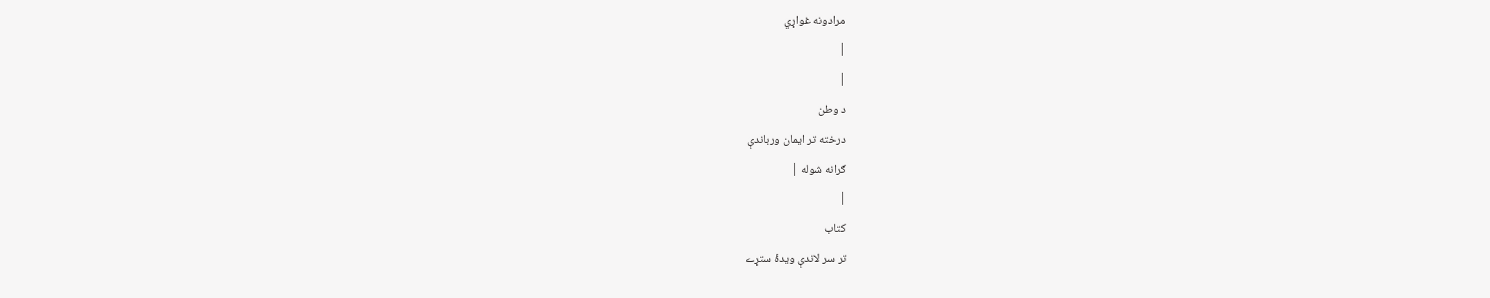مرادونه غواړي
|
|
د وطن
درخته تر ايمان ورباندې
ګرانه شوله |
|
کتاب
تر سر لاندې ويدۀ ستړے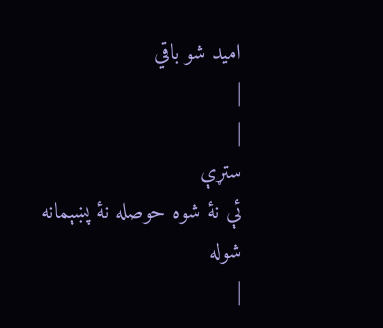اميد شو باقي
|
|
ستړې
ئې نۀ شوه حوصله نۀ پښېمانه
شوله
|